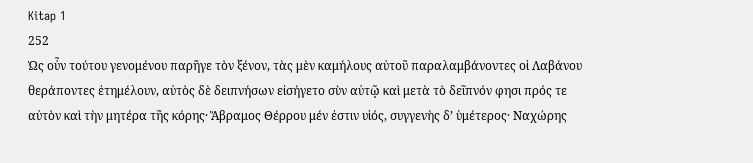Kitap 1
252
Ὡς οὖν τούτου γενομένου παρῆγε τὸν ξένον, τὰς μὲν καμήλους αὐτοῦ παραλαμβάνοντες οἱ Λαβάνου θεράποντες ἐτημέλουν, αὐτὸς δὲ δειπνήσων εἰσήγετο σὺν αὐτῷ καὶ μετὰ τὸ δεῖπνόν φησι πρός τε αὐτὸν καὶ τὴν μητέρα τῆς κόρης· Ἅβραμος Θέρρου μέν ἐστιν υἱός, συγγενὴς δʼ ὑμέτερος· Ναχώρης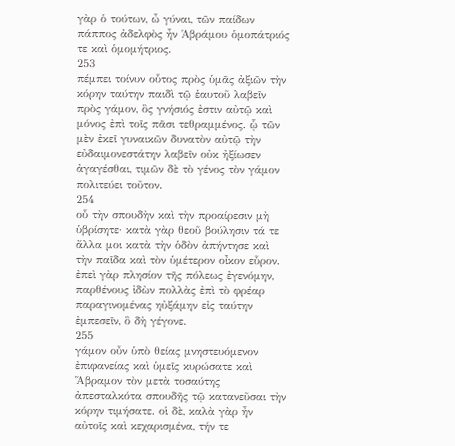γὰρ ὁ τούτων, ὦ γύναι, τῶν παίδων πάππος ἀδελφὸς ἦν Ἁβράμου ὁμοπάτριός τε καὶ ὁμομήτριος.
253
πέμπει τοίνυν οὗτος πρὸς ὑμᾶς ἀξιῶν τὴν κόρην ταύτην παιδὶ τῷ ἑαυτοῦ λαβεῖν πρὸς γάμον, ὃς γνήσιός ἐστιν αὐτῷ καὶ μόνος ἐπὶ τοῖς πᾶσι τεθραμμένος. ᾧ τῶν μὲν ἐκεῖ γυναικῶν δυνατὸν αὐτῷ τὴν εὐδαιμονεστάτην λαβεῖν οὐκ ἠξίωσεν ἀγαγέσθαι, τιμῶν δὲ τὸ γένος τὸν γάμον πολιτεύει τοῦτον.
254
οὗ τὴν σπουδὴν καὶ τὴν προαίρεσιν μὴ ὑβρίσητε· κατὰ γὰρ θεοῦ βούλησιν τά τε ἄλλα μοι κατὰ τὴν ὁδὸν ἀπήντησε καὶ τὴν παῖδα καὶ τὸν ὑμέτερον οἶκον εὗρον. ἐπεὶ γὰρ πλησίον τῆς πόλεως ἐγενόμην, παρθένους ἰδὼν πολλὰς ἐπὶ τὸ φρέαρ παραγινομένας ηὐξάμην εἰς ταύτην ἐμπεσεῖν, ὃ δὴ γέγονε.
255
γάμον οὖν ὑπὸ θείας μνηστευόμενον ἐπιφανείας καὶ ὑμεῖς κυρώσατε καὶ Ἅβραμον τὸν μετὰ τοσαύτης ἀπεσταλκότα σπουδῆς τῷ κατανεῦσαι τὴν κόρην τιμήσατε. οἱ δὲ, καλὰ γὰρ ἦν αὐτοῖς καὶ κεχαρισμένα, τήν τε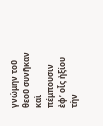γνώμην τοῦ θεοῦ συνῆκαν καὶ πέμπουσιν ἐφʼ οἷς ἠξίου τὴν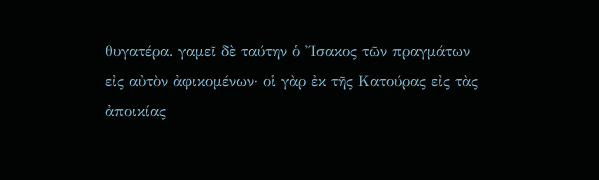θυγατέρα. γαμεῖ δὲ ταύτην ὁ Ἴσακος τῶν πραγμάτων εἰς αὐτὸν ἀφικομένων· οἱ γὰρ ἐκ τῆς Κατούρας εἰς τὰς ἀποικίας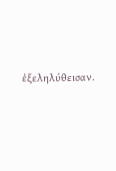ἐξεληλύθεισαν.